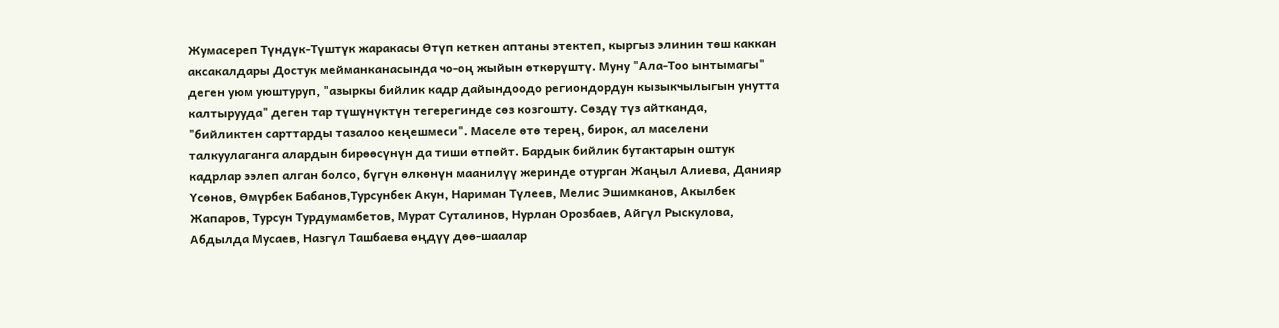Жумасереп Түндүк-Түштүк жаракасы Өтүп кеткен аптаны этектеп, кыргыз элинин төш каккан аксакалдары Достук мейманканасында чо-оң жыйын өткөрүштү. Муну "Ала-Тоо ынтымагы" деген уюм уюштуруп, "азыркы бийлик кадр дайындоодо региондордун кызыкчылыгын унутта калтырууда" деген тар түшүнүктүн тегерегинде сөз козгошту. Сөздү түз айтканда, "бийликтен сарттарды тазалоо кеңешмеси". Маселе өтө терең, бирок, ал маселени талкуулаганга алардын бирөөсүнүн да тиши өтпөйт. Бардык бийлик бутактарын оштук кадрлар ээлеп алган болсо, бүгүн өлкөнүн маанилүү жеринде отурган Жаңыл Алиева, Данияр Үсөнов, Өмүрбек Бабанов,Турсунбек Акун, Нариман Түлеев, Мелис Эшимканов, Акылбек Жапаров, Турсун Турдумамбетов, Мурат Суталинов, Нурлан Орозбаев, Айгүл Рыскулова, Абдылда Мусаев, Назгүл Ташбаева өңдүү дөө-шаалар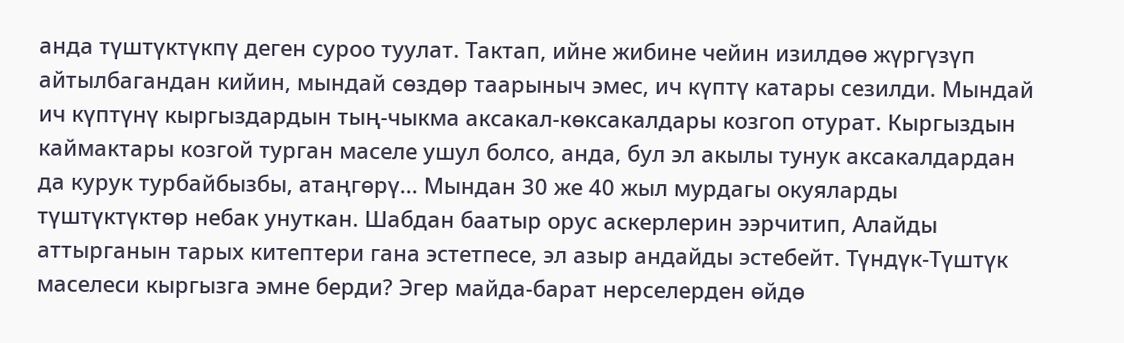анда түштүктүкпү деген суроо туулат. Тактап, ийне жибине чейин изилдөө жүргүзүп айтылбагандан кийин, мындай сөздөр таарыныч эмес, ич күптү катары сезилди. Мындай ич күптүнү кыргыздардын тың-чыкма аксакал-көксакалдары козгоп отурат. Кыргыздын каймактары козгой турган маселе ушул болсо, анда, бул эл акылы тунук аксакалдардан да курук турбайбызбы, атаңгөрү... Мындан 30 же 40 жыл мурдагы окуяларды түштүктүктөр небак унуткан. Шабдан баатыр орус аскерлерин ээрчитип, Алайды аттырганын тарых китептери гана эстетпесе, эл азыр андайды эстебейт. Түндүк-Түштүк маселеси кыргызга эмне берди? Эгер майда-барат нерселерден өйдө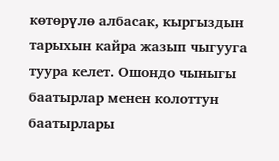көтөрүлө албасак, кыргыздын тарыхын кайра жазып чыгууга туура келет. Ошондо чыныгы баатырлар менен колоттун баатырлары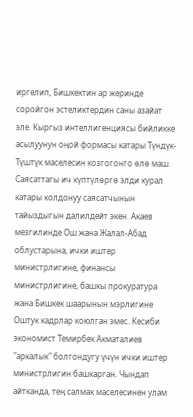иргелип, Бишкектин ар жеринде соройгон эстеликтердин саны азайат эле. Кыргыз интеллигенциясы бийликке асылуунун оңой формасы катары Түндүк-Түштүк маселесин козгогонго өлө маш. Саясаттагы ич күптүлөргө элди курал катары колдонуу саясатчынын тайыздыгын далилдейт экен. Акаев мезгилинде Ош жана Жалал-Абад облустарына, ички иштер министрлигине, финансы министрлигине, башкы прокуратура жана Бишкек шаарынын мэрлигине Оштук кадрлар коюлган эмес. Кесиби экономист Темирбек Акматалиев "аркалык" болгондугу үчүн ички иштер министрлигин башкарган. Чындап айтканда, тең салмак маселесинен улам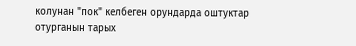колунан "пок" келбеген орундарда оштуктар отурганын тарых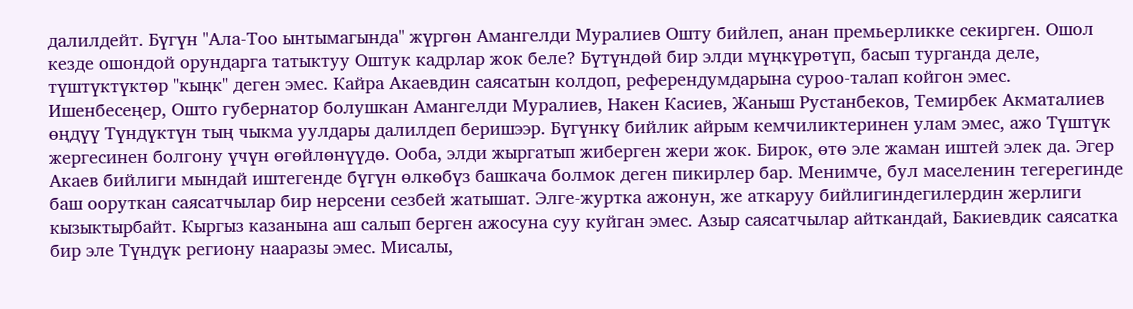далилдейт. Бүгүн "Ала-Тоо ынтымагында" жүргөн Амангелди Муралиев Ошту бийлеп, анан премьерликке секирген. Ошол кезде ошондой орундарга татыктуу Оштук кадрлар жок беле? Бүтүндөй бир элди мүңкүрөтүп, басып турганда деле, түштүктүктөр "кыңк" деген эмес. Кайра Акаевдин саясатын колдоп, референдумдарына суроо-талап койгон эмес. Ишенбесеңер, Ошто губернатор болушкан Амангелди Муралиев, Накен Касиев, Жаныш Рустанбеков, Темирбек Акматалиев өңдүү Түндүктүн тың чыкма уулдары далилдеп беришээр. Бүгүнкү бийлик айрым кемчиликтеринен улам эмес, ажо Түштүк жергесинен болгону үчүн өгөйлөнүүдө. Ооба, элди жыргатып жиберген жери жок. Бирок, өтө эле жаман иштей элек да. Эгер Акаев бийлиги мындай иштегенде бүгүн өлкөбүз башкача болмок деген пикирлер бар. Менимче, бул маселенин тегерегинде баш ооруткан саясатчылар бир нерсени сезбей жатышат. Элге-журтка ажонун, же аткаруу бийлигиндегилердин жерлиги кызыктырбайт. Кыргыз казанына аш салып берген ажосуна суу куйган эмес. Азыр саясатчылар айткандай, Бакиевдик саясатка бир эле Түндүк региону нааразы эмес. Мисалы,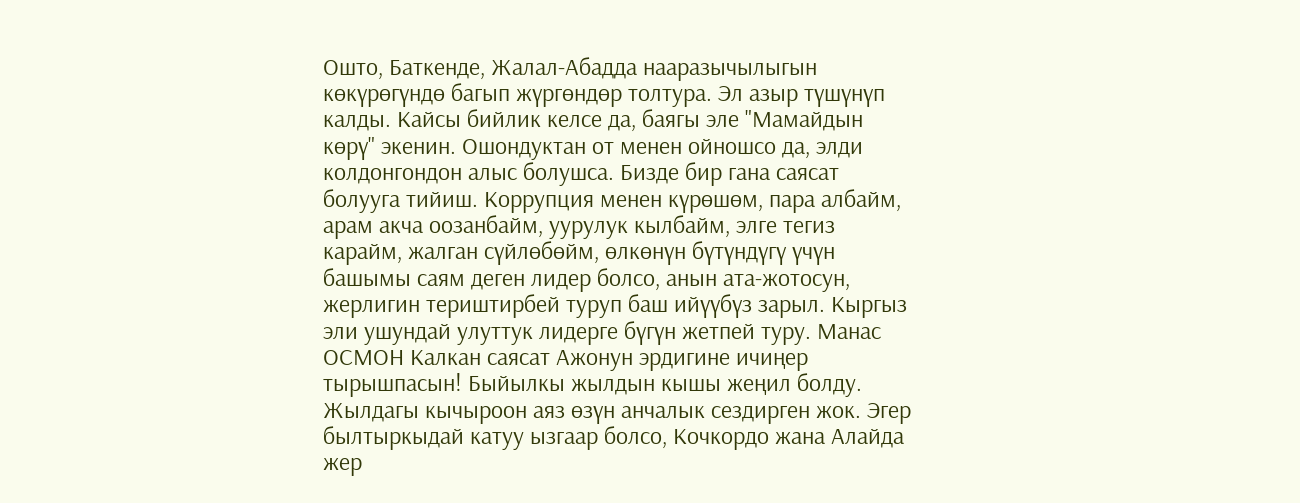Ошто, Баткенде, Жалал-Абадда нааразычылыгын көкүрөгүндө багып жүргөндөр толтура. Эл азыр түшүнүп калды. Кайсы бийлик келсе да, баягы эле "Мамайдын көрү" экенин. Ошондуктан от менен ойношсо да, элди колдонгондон алыс болушса. Бизде бир гана саясат болууга тийиш. Коррупция менен күрөшөм, пара албайм, арам акча оозанбайм, уурулук кылбайм, элге тегиз карайм, жалган сүйлөбөйм, өлкөнүн бүтүндүгү үчүн башымы саям деген лидер болсо, анын ата-жотосун, жерлигин териштирбей туруп баш ийүүбүз зарыл. Кыргыз эли ушундай улуттук лидерге бүгүн жетпей туру. Манас ОСМОН Калкан саясат Ажонун эрдигине ичиңер тырышпасын! Быйылкы жылдын кышы жеңил болду. Жылдагы кычыроон аяз өзүн анчалык сездирген жок. Эгер былтыркыдай катуу ызгаар болсо, Кочкордо жана Алайда жер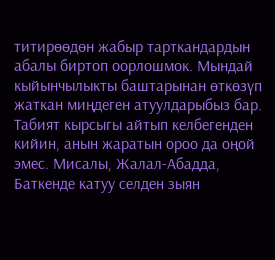титирөөдөн жабыр тарткандардын абалы биртоп оорлошмок. Мындай кыйынчылыкты баштарынан өткөзүп жаткан миңдеген атуулдарыбыз бар. Табият кырсыгы айтып келбегенден кийин, анын жаратын ороо да оңой эмес. Мисалы, Жалал-Абадда, Баткенде катуу селден зыян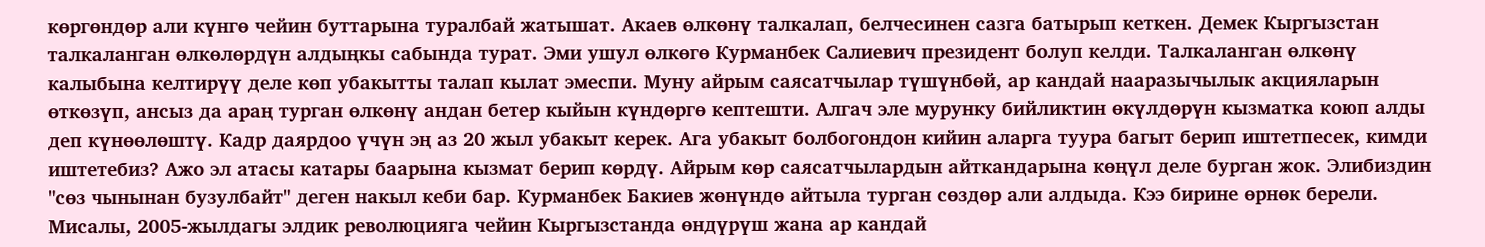көргөндөр али күнгө чейин буттарына туралбай жатышат. Акаев өлкөнү талкалап, белчесинен сазга батырып кеткен. Демек Кыргызстан талкаланган өлкөлөрдүн алдыңкы сабында турат. Эми ушул өлкөгө Курманбек Салиевич президент болуп келди. Талкаланган өлкөнү калыбына келтирүү деле көп убакытты талап кылат эмеспи. Муну айрым саясатчылар түшүнбөй, ар кандай нааразычылык акцияларын өткөзүп, ансыз да араң турган өлкөнү андан бетер кыйын күндөргө кептешти. Алгач эле мурунку бийликтин өкүлдөрүн кызматка коюп алды деп күнөөлөштү. Кадр даярдоо үчүн эң аз 20 жыл убакыт керек. Ага убакыт болбогондон кийин аларга туура багыт берип иштетпесек, кимди иштетебиз? Ажо эл атасы катары баарына кызмат берип көрдү. Айрым көр саясатчылардын айткандарына көңүл деле бурган жок. Элибиздин "сөз чынынан бузулбайт" деген накыл кеби бар. Курманбек Бакиев жөнүндө айтыла турган сөздөр али алдыда. Кээ бирине өрнөк берели. Мисалы, 2005-жылдагы элдик революцияга чейин Кыргызстанда өндүрүш жана ар кандай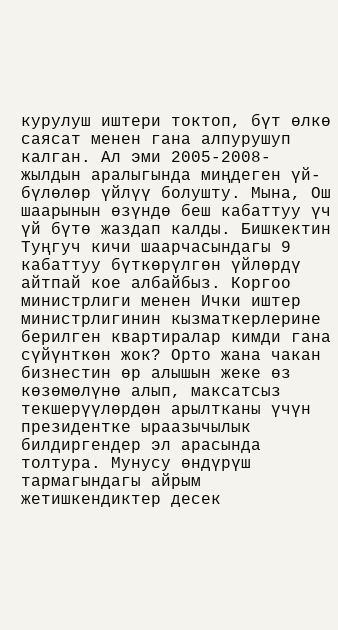курулуш иштери токтоп, бүт өлкө саясат менен гана алпурушуп калган. Ал эми 2005-2008- жылдын аралыгында миңдеген үй-бүлөлөр үйлүү болушту. Мына, Ош шаарынын өзүндө беш кабаттуу үч үй бүтө жаздап калды. Бишкектин Туңгуч кичи шаарчасындагы 9 кабаттуу бүткөрүлгөн үйлөрдү айтпай кое албайбыз. Коргоо министрлиги менен Ички иштер министрлигинин кызматкерлерине берилген квартиралар кимди гана сүйүнткөн жок? Орто жана чакан бизнестин өр алышын жеке өз көзөмөлүнө алып, максатсыз текшерүүлөрдөн арылтканы үчүн президентке ыраазычылык билдиргендер эл арасында толтура. Мунусу өндүрүш тармагындагы айрым жетишкендиктер десек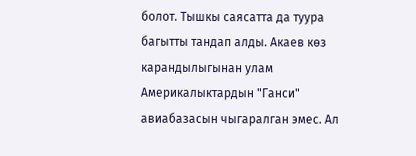болот. Тышкы саясатта да туура багытты тандап алды. Акаев көз карандылыгынан улам Америкалыктардын "Ганси" авиабазасын чыгаралган эмес. Ал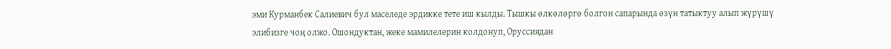эми Курманбек Салиевич бул маселеде эрдикке тете иш кылды. Тышкы өлкөлөргө болгон сапарында өзүн татыктуу алып жүрүшү элибизге чоң олжо. Ошондуктан, жеке мамилелерин колдонуп, Оруссиядан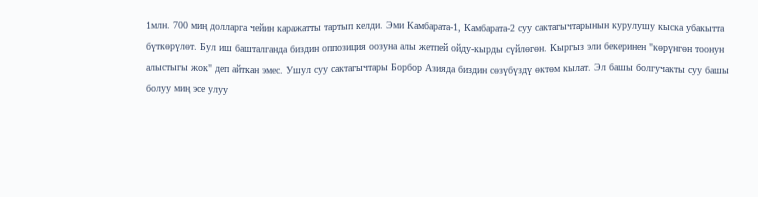1млн. 700 миң долларга чейин каражатты тартып келди. Эми Камбарата-1, Камбарата-2 суу сактагычтарынын курулушу кыска убакытта бүткөрүлөт. Бул иш башталганда биздин оппозиция оозуна алы жетпей ойду-кырды сүйлөгөн. Кыргыз эли бекеринен "көрүнгөн тоонун алыстыгы жок" деп айткан эмес. Ушул суу сактагычтары Борбор Азияда биздин сөзүбүздү өктөм кылат. Эл башы болгучакты суу башы болуу миң эсе улуу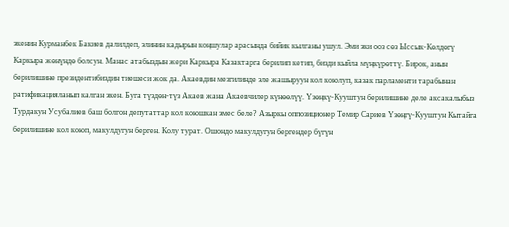экенин Курманбек Бакиев далилдеп, элинин кадырын коңшулар арасында бийик кылганы ушул. Эми эки ооз сөз Ыссык-Көлдөгү Каркыра жөнүндө болсун. Манас атабыздын жери Каркыра Казактарга берилип кетип, бизди кыйла мүңкүрөттү. Бирок, анын берилишине президентибиздин тиешеси жок да. Акаевдин мезгилинде эле жашыруун кол коюлуп, казак парламенти тарабынан ратификацияланып калган экен. Буга түздөн-түз Акаев жана Акаевчилер күнөөлүү. Үзөңкү-Кууштун берилишине деле аксакалыбыз Турдакун Усубалиев баш болгон депутаттар кол коюшкан эмес беле? Азыркы оппозиционер Темир Сариев Үзөңгү-Кууштун Кытайга берилишине кол коюп, макулдугун берген. Колу турат. Ошондо макулдугун бергендер бүгүн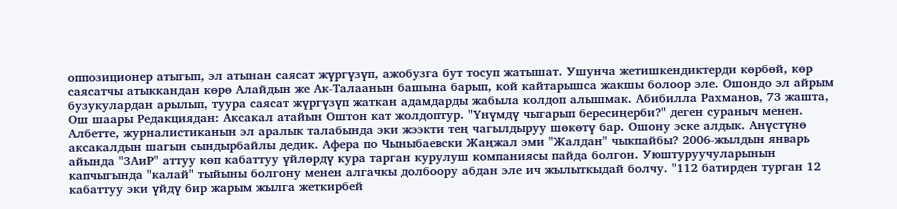оппозиционер атыгып, эл атынан саясат жүргүзүп, ажобузга бут тосуп жатышат. Ушунча жетишкендиктерди көрбөй, көр саясатчы атыккандан көрө Алайдын же Ак-Талаанын башына барып, кой кайтарышса жакшы болоор эле. Ошондо эл айрым бузукулардан арылып, туура саясат жүргүзүп жаткан адамдарды жабыла колдоп алышмак. Абибилла Рахманов, 73 жашта, Ош шаары Редакциядан: Аксакал атайын Оштон кат жолдоптур. "Үнүмдү чыгарып бересиңерби?" деген сураныч менен. Албетте, журналистиканын эл аралык талабында эки жээкти тең чагылдыруу шөкөтү бар. Ошону эске алдык. Анүстүнө аксакалдын шагын сындырбайлы дедик. Афера по Чыныбаевски Жаңжал эми "Жалдан" чыкпайбы? 2006-жылдын январь айында "ЗАиР" аттуу көп кабаттуу үйлөрдү кура тарган курулуш компаниясы пайда болгон. Уюштуруучуларынын капчыгында "калай" тыйыны болгону менен алгачкы долбоору абдан эле ич жылыткыдай болчу. "112 батирден турган 12 кабаттуу эки үйдү бир жарым жылга жеткирбей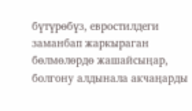бүтүрөбүз, евростилдеги заманбап жаркыраган бөлмөлөрдө жашайсыңар, болгону алдынала акчаңарды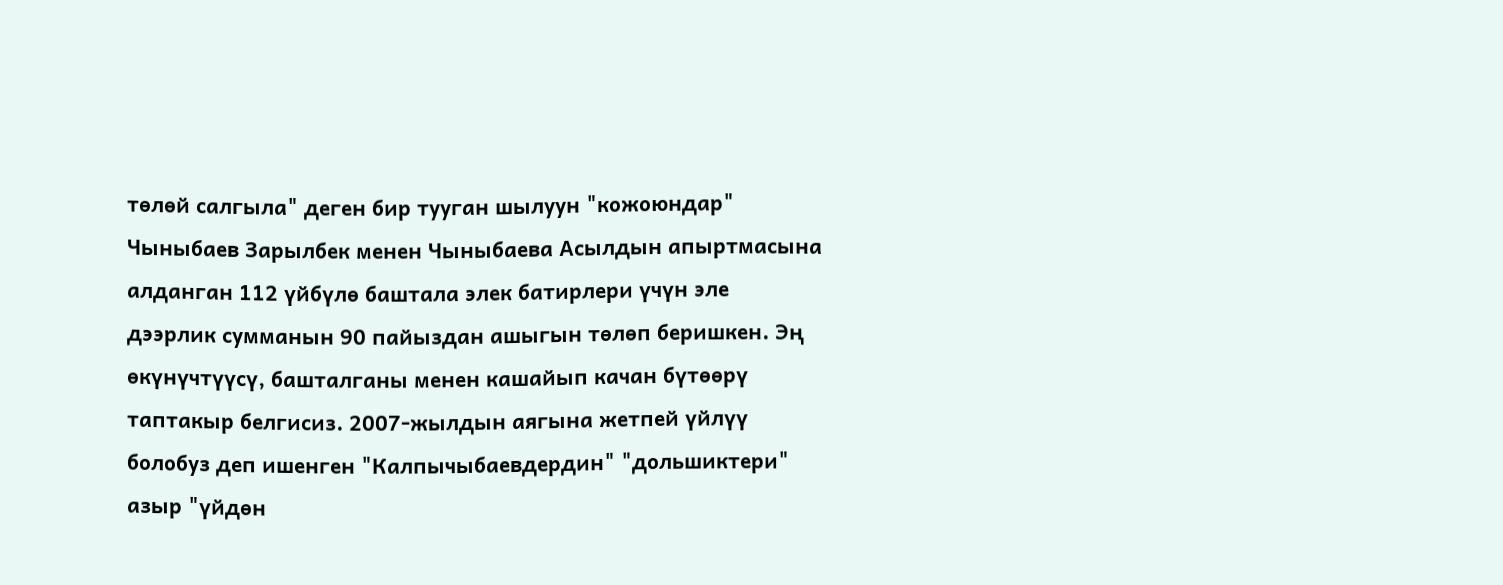төлөй салгыла" деген бир тууган шылуун "кожоюндар" Чыныбаев Зарылбек менен Чыныбаева Асылдын апыртмасына алданган 112 үйбүлө баштала элек батирлери үчүн эле дээрлик сумманын 90 пайыздан ашыгын төлөп беришкен. Эң өкүнүчтүүсү, башталганы менен кашайып качан бүтөөрү таптакыр белгисиз. 2007-жылдын аягына жетпей үйлүү болобуз деп ишенген "Калпычыбаевдердин" "дольшиктери" азыр "үйдөн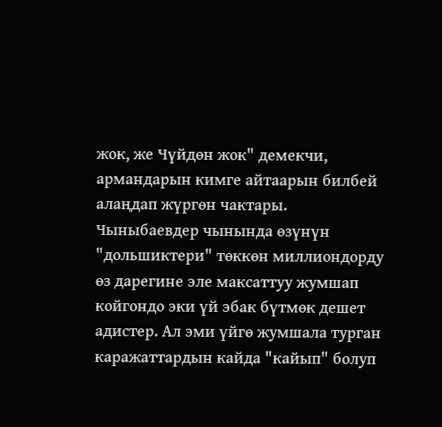жок, же Чүйдөн жок" демекчи, армандарын кимге айтаарын билбей алаңдап жүргөн чактары. Чыныбаевдер чынында өзүнүн "дольшиктери" төккөн миллиондорду өз дарегине эле максаттуу жумшап койгондо эки үй эбак бүтмөк дешет адистер. Ал эми үйгө жумшала турган каражаттардын кайда "кайып" болуп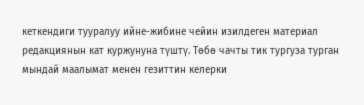кеткендиги тууралуу ийне-жибине чейин изилдеген материал редакциянын кат куржунуна түштү. Төбө чачты тик тургуза турган мындай маалымат менен гезиттин келерки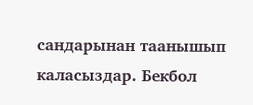сандарынан таанышып каласыздар. Бекбол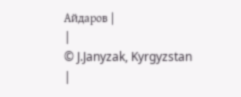Айдаров |
|
© J.Janyzak, Kyrgyzstan
|